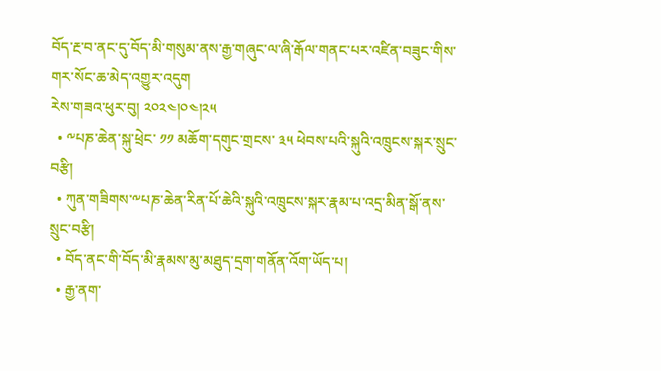བོད་རྔ་བ་ནང་དུ་བོད་མི་གསུམ་ནས་རྒྱ་གཞུང་ལ་ཞི་རྒོལ་གནང་པར་འཛིན་བཟུང་གིས་གར་སོང་ཆ་མེད་འགྱུར་འདུག
རེས་གཟའ་ཕུར་བུ། ༢༠༢༤།༠༤།༢༥
  • ༸པཎ་ཆེན་སྐུ་ཕྲེང་ ༡༡ མཆོག་དགུང་གྲངས་ ༣༥ ཕེབས་པའི་སྐུའི་འཁྲུངས་སྐར་སྲུང་བརྩི།
  • ཀུན་གཟིགས་༸པཎ་ཆེན་རིན་པོ་ཆེའི་སྐུའི་འཁྲུངས་སྐར་རྣམ་པ་འདྲ་མིན་སྒོ་ནས་སྲུང་བརྩི།
  • བོད་ནང་གི་བོད་མི་རྣམས་མུ་མཐུད་དྲག་གནོན་འོག་ཡོད་པ།
  • རྒྱ་ནག་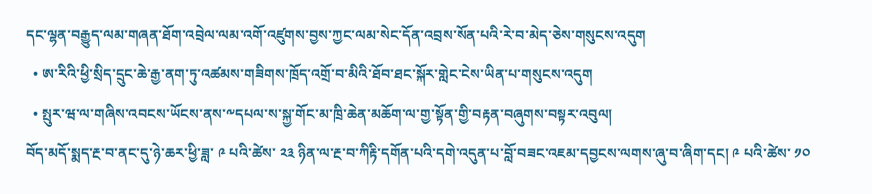དང་ལྷན་བརྒྱུད་ལམ་གཞན་ཐོག་འབྲེལ་ལམ་འགོ་འཛུགས་བྱས་ཀྱང་ལམ་སེང་དོན་འབྲས་སོན་པའི་རེ་བ་མེད་ཅེས་གསུངས་འདུག
  • ཨ་རིའི་ཕྱི་སྲིད་དྲུང་ཆེ་རྒྱ་ནག་ཏུ་འཚམས་གཟིགས་ཁྲོད་འགྲོ་བ་མིའི་ཐོབ་ཐང་སྐོར་གླེང་ངེས་ཡིན་པ་གསུངས་འདུག
  • སྤུར་ཝ་ལ་གཞིས་འབངས་ཡོངས་ནས་༸དཔལ་ས་སྐྱ་གོང་མ་ཁྲི་ཆེན་མཆོག་ལ་གྱ་སྟོན་གྱི་བརྟན་བཞུགས་བསྟར་འབུལ།
བོད་མདོ་སྨད་རྔ་བ་ནང་དུ་ཉེ་ཆར་ཕྱི་ཟླ་ ༩ པའི་ཚེས་ ༢༣ ཉིན་ལ་རྔ་བ་ཀིརྟི་དགོན་པའི་དགེ་འདུན་པ་བློ་བཟང་འཇམ་དབྱངས་ལགས་ཞུ་བ་ཞིག་དང། ༩ པའི་ཚེས་ ༡༠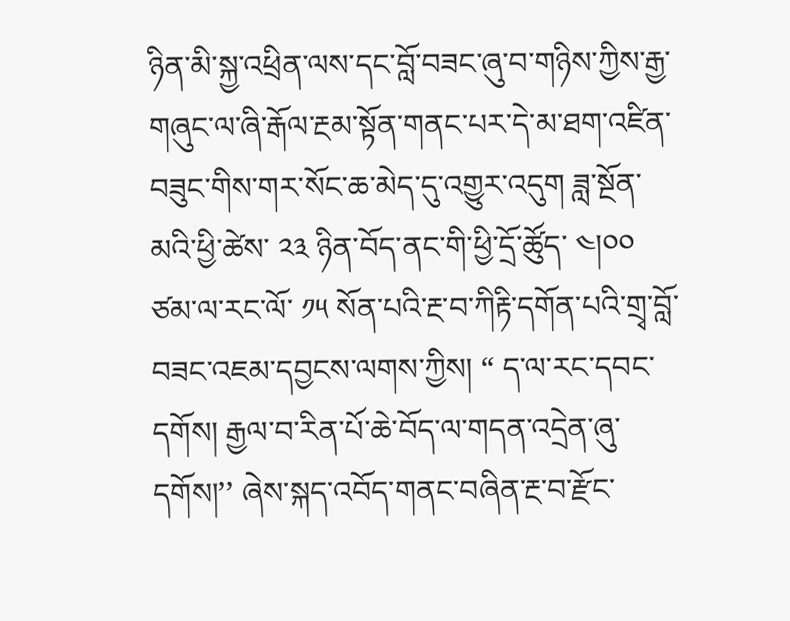ཉིན་མི་སྐྱ་འཕྲིན་ལས་དང་བློ་བཟང་ཞུ་བ་གཉིས་ཀྱིས་རྒྱ་གཞུང་ལ་ཞི་རྒོལ་རྔམ་སྟོན་གནང་པར་དེ་མ་ཐག་འཛིན་བཟུང་གིས་གར་སོང་ཆ་མེད་དུ་འགྱུར་འདུག ཟླ་སྔོན་མའི་ཕྱི་ཚེས་ ༢༣ ཉིན་བོད་ནང་གི་ཕྱི་དྲོ་ཚོུད་ ༤།༠༠ ཙམ་ལ་རང་ལོ་ ༡༥ སོན་པའི་རྔ་བ་ཀིརྟི་དགོན་པའི་གྲྭ་བློ་བཟང་འཇམ་དབྱངས་ལགས་ཀྱིས། “ ད་ལ་རང་དབང་དགོས། རྒྱལ་བ་རིན་པོ་ཆེ་བོད་ལ་གདན་འདྲེན་ཞུ་དགོས།’’ ཞེས་སྐད་འབོད་གནང་བཞིན་རྔ་བ་རྫོང་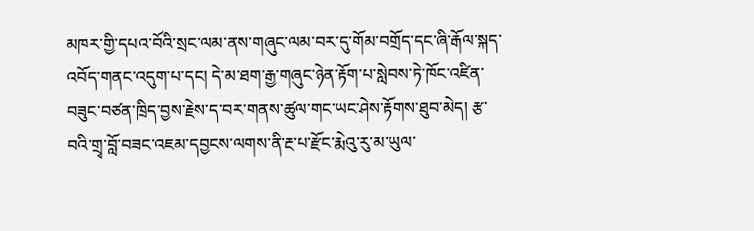མཁར་གྱི་དཔའ་བོའི་སྲང་ལམ་ནས་གཞུང་ལམ་བར་དུ་གོམ་བགྲོད་དང་ཞི་རྒོལ་སྐད་འབོད་གནང་འདུག་པ་དང། དེ་མ་ཐག་རྒྱ་གཞུང་ཉེན་རྟོག་པ་སླེབས་ཏེ་ཁོང་འཛིན་བཟུང་བཙན་ཁྲིད་བྱས་རྗེས་ད་བར་གནས་ཚུལ་གང་ཡང་ཤེས་རྟོགས་ཐུབ་མེད། རྩ་བའི་གྲྭ་བློ་བཟང་འཇམ་དབྱངས་ལགས་ནི་རྔ་པ་རྫོང་རྨེའུ་རུ་མ་ཡུལ་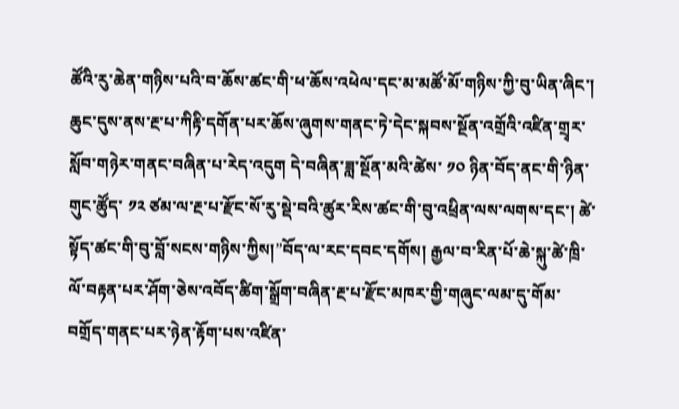ཚོའི་རུ་ཆེན་གཉིས་པའི་བ་ཆོས་ཚང་གི་ཕ་ཆོས་འཕེལ་དང་མ་མཚོ་མོ་གཉིས་ཀྱི་བུ་ཡིན་ཞིང་།
ཆུང་དུས་ནས་རྔ་པ་ཀིརྟི་དགོན་པར་ཆོས་ཞུགས་གནང་ཏེ་དེང་སྐབས་སྔོན་འགྲོའི་འཛིན་གྲྭར་སློབ་གཉེར་གནང་བཞིན་པ་རེད་འདུག དེ་བཞིན་ཟླ་སྔོན་མའི་ཚེས་ ༡༠ ཉིན་བོད་ནང་གི་ཉིན་གུང་ཚོུད་ ༡༢ ཙམ་ལ་རྔ་པ་རྫོང་སོ་རུ་སྡེ་བའི་ཚུར་རིས་ཚང་གི་བུ་འཕྲིན་ལས་ལགས་དང་། ཚེ་སྟོད་ཚང་གི་བུ་བློ་སངས་གཉིས་ཀྱིས།”བོད་ལ་རང་དབང་དགོས། རྒྱལ་བ་རིན་པོ་ཆེ་སྐུ་ཚེ་ཁྲི་ལོ་བརྟན་པར་ཤོག་ཅེས་འབོད་ཚིག་སྒྲོག་བཞིན་རྔ་པ་རྫོང་མཁར་གྱི་གཞུང་ལམ་དུ་གོམ་བགྲོད་གནང་པར་ཉེན་རྟོག་པས་འཛིན་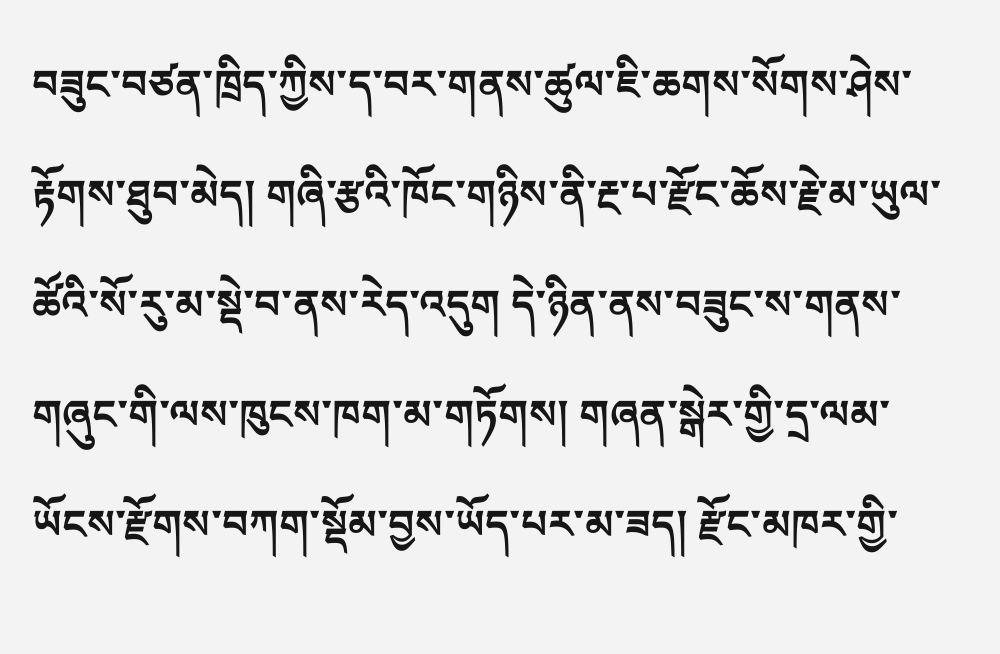བཟུང་བཙན་ཁྲིད་ཀྱིས་ད་བར་གནས་ཚུལ་ཇི་ཆགས་སོགས་ཤེས་རྟོགས་ཐུབ་མེད། གཞི་རྩའི་ཁོང་གཉིས་ནི་རྔ་པ་རྫོང་ཆོས་རྗེ་མ་ཡུལ་ཚོའི་སོ་རུ་མ་སྡེ་བ་ནས་རེད་འདུག དེ་ཉིན་ནས་བཟུང་ས་གནས་གཞུང་གི་ལས་ཁུངས་ཁག་མ་གཏོགས། གཞན་སྒེར་གྱི་དྲ་ལམ་ཡོངས་རྫོགས་བཀག་སྡོམ་བྱས་ཡོད་པར་མ་ཟད། རྫོང་མཁར་གྱི་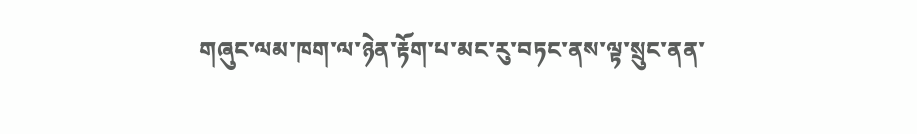གཞུང་ལམ་ཁག་ལ་ཉེན་རྟོག་པ་མང་རུ་བཏང་ནས་ལྟ་སྲུང་ནན་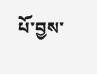པོ་བྱས་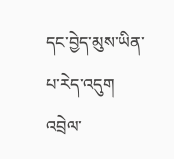དང་བྱེད་མུས་ཡིན་པ་རེད་འདུག
འབྲེལ་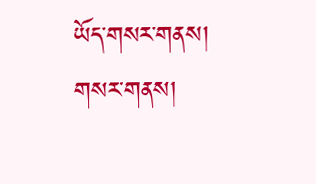ཡོད་གསར་གནས།
གསར་གནས།